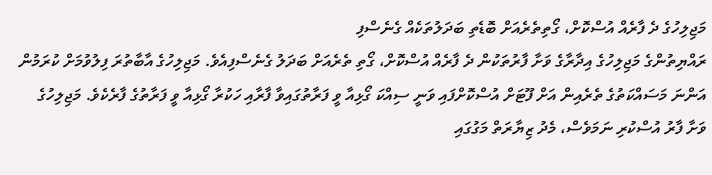މަޖިލިހުގެ ދެ ފާރެއް އުސްކޮށް، ގޯތިތެރެއަށް ބޮޑެތި ބަދަލުތަކެއް ގެނެސްފި
ރައްޔިތުންގެ މަޖިލިހުގެ އިދާރާގެ ވަށާ ފާރުތަކުން ދެ ފާރެއް އުސްކޮށް، ގޯތި ތެރެއަށް ބަދަލު ގެނެސްފިއެވެ. މަޖިލިހުގެ އާބާތުރަ ފިލުވުމަށް ކުރަމުން އަންނަ މަސައްކަތުގެ ތެރެއިން އަށް ފޫޓަށް އުސްކޮށްފައި ވަނީ ސިއްކަ ގޯޅިއާ ވީ ފަރާތުގައިވާ ފާރާއި ހަކުރާ ގޯޅިއާ ވީ ފަރާތުގެ ފާރެކެވެ. މަޖިލިހުގެ ވަށާ ފާރު އުސްކުރި ނަމަވެސް، މެދު ޒިޔާރަތް މަގުގައި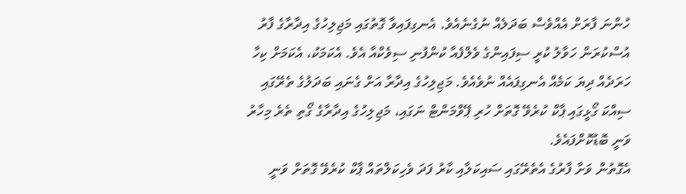ހުންނަ ފާރަށް އެއްވެސް ބަދަލެއް ނުގެނެއެވެ. އެނގިފައިވާ ގޮތުގައި މަޖިލިހުގެ އިދާރާގެ ފާރު އުސްކުރަން ހަވާލު ކުރީ ސިފައިންގެ ވެލްފެއާ ކުންފުނި ސިވެކްއާ އެވެ. އެކަމަކު، އެކަމަށް ކިހާ ހަރަދެއް ދިޔަ ކަމެއް އެނގިފައެއް ނުވެއެވެ. މަޖިލިހުގެ އިދާރާ އަށް ގެނައި ބަދަލުގެ ތެރޭގައި ސިއްކަ ގޯޅީގައި ޕާކް ކުރެވޭ ގޮތަށް ހުރި ޕޭވްމަންޓް ނަގައި، މަޖިލިހުގެ އިދާރާގެ ގޯތި ތެރެ މިހާރު ވަނީ ބޮޑުކޮށްފައެވެ.
އެގޮތުން ވަށާ ފާރުގެ އެތެރޭގައި ސައިކަލާއި ކާރު ފަދަ ވެހިކަލްތައް ޕާކް ކުރެވޭ ގޮތަށް ވަނީ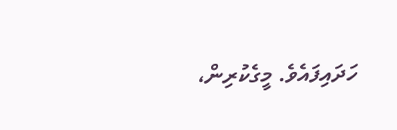ހަދައިފައެވެ. މީގެކުރިން،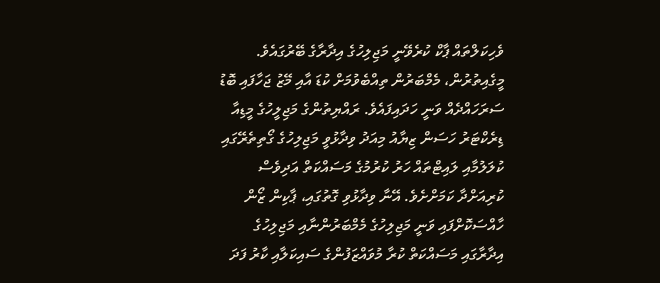ވެހިކަލްތައް ޕާކް ކުރެވޭނީ މަޖިލިހުގެ އިދާރާގެ ބޭރުގައެވެ. މީގެއިތުރުން، މެމްބަރުން ތިއްބެވުމަށް ކުޑަ އާއި މޭޒު ޖަހާފައި ބޮޑު ސަރަހައްދެއް ވަނީ ހަދައިފައެވެ. ރައްޔިތުންގެ މަޖިލީހުގެ މީޑިއާ ޑިރެކްޓަރު ހަސަން ޒިޔާއު މިއަދު ވިދާޅުވީ މަޖިލިހުގެ ގޯތިތެރޭގައި ކުލަލުމާއި ލައިޓްތައް ހަރު ކުރުމުގެ މަސައްކަތް އަދިވެސް ކުރިއަށްދާ ކަމަށްށެވެ. އޭނާ ވިދާޅުވި ގޮތުގައި، ޕާކިން ޒޯން ހާއްސަކޮށްފައި ވަނީ މަޖިލިހުގެ މެމްބަރުންނާއި މަޖިލިހުގެ އިދާރާގައި މަސައްކަތް ކުރާ މުވައްޒަފުންގެ ސައިކަލާއި ކާރު ފަދަ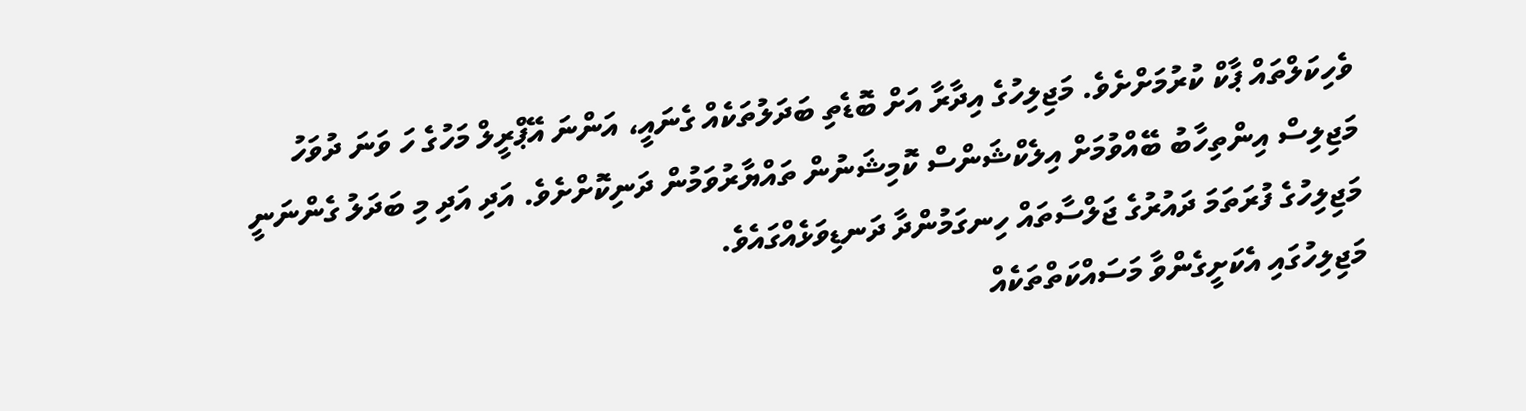ވެހިކަލްތައް ޕާކް ކުރުމަށްށެވެ. މަޖިލިހުގެ އިދާރާ އަށް ބޮޑެތި ބަދަލުތަކެއް ގެނައީ، އަންނަ އޭޕްރީލް މަހުގެ ހަ ވަނަ ދުވަހު މަޖިލިސް އިންތިހާބު ބޭއްވުމަށް އިލެކްޝަންސް ކޮމިޝަނުން ތައްޔާރުވަމުން ދަނިކޮށްށެވެ. އަދި އަދި މި ބަދަލު ގެންނަނީ މަޖިލިހުގެ ފުރަތަމަ ދައުރުގެ ޖަލްސާތައް ހިނގަމުންދާ ދަނޑިވަޅެއްގައެވެ.
މަޖިލިހުގައި އެކަށީގެންވާ މަސައްކަތްތަކެއް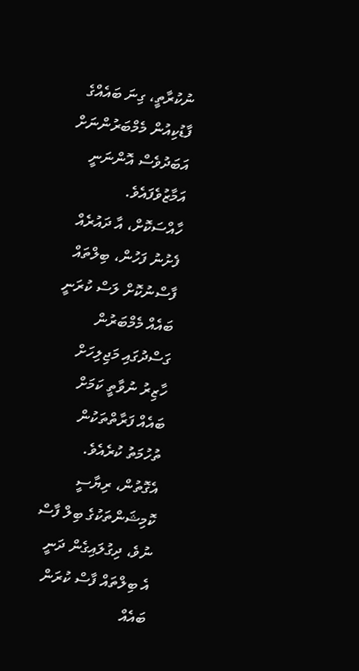ނުކުރާތީ، ގިނަ ބައެއްގެ ފާޑުކިއުން މެމްބަރުންނަށް އަބަދުވެސް އޮންނަނީ އަމާޒުވެފައެވެ. ހާއްސަކޮށް، އާ ދައުރެއް ފެށުނު ފަހުން، ބިލްތައް ފާސްނުކޮށް ލަސް ކުރަނީ ބައެއް މެމްބަރުން ގަސްދުގައި މަޖިލިހަށް ހާޒިރު ނުވާތީ ކަމަށް ބައެއް ފަރާތްތަކުން ތުހުމަތު ކުރެއެވެ. އެގޮތުން، ރިޔާސީ ކޮމިޝަންތަކުގެ ބިލް ފާސް ނުވެ، ދިގުލައިގެން ދަނީ އެ ބިލްތައް ފާސް ކުރަން ބައެއް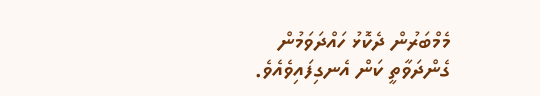މެމްބަރުން ދެކޮޅު ހައްދަވަމުން ގެންދަވާތީ ކަން އެނގިފައިވެއެވެ.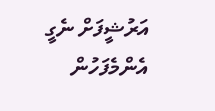އަރުޝީފަށް ނެގީ
އެންމެފަހުން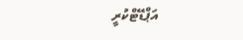އަޕްޑޭޓްކުރީ